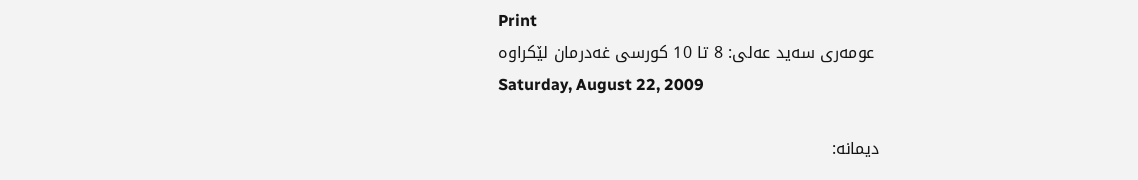Print
 عومه‌ری‌ سه‌ید عه‌لی: 8 تا 10 كورسی غه‌درمان لێكراوه
Saturday, August 22, 2009

دیمانه‌: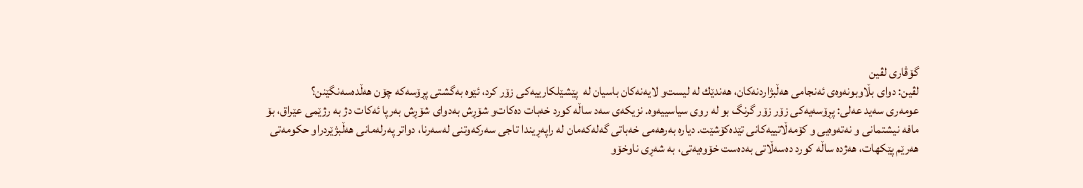گۆڤاری لڤین
لڤین: دوای‌ بڵاوبونه‌وه‌ی‌ ئه‌نجامی‌ هه‌ڵبژاردنه‌كان، هه‌ندێك له‌ لیست‌و لایه‌نه‌كان باسیان له‌  پێشێلكارییه‌كی‌ زۆر كرد، ئێوه‌ به‌گشتی‌ پڕۆسه‌كه‌ چۆن هه‌ڵده‌سه‌نگێنن؟
عومه‌ری‌ سه‌ید عه‌لی‌: پڕۆسه‌یه‌كی‌ زۆر زۆر گرنگ بو له‌ روی‌ سیاسییه‌وه‌. نزیکه‌ی‌ سه‌د ساڵه‌ كورد خه‌بات ده‌كات‌و شۆڕش به‌دوای‌ شۆڕش به‌رپا ئه‌كات دژ به‌ رژێمی عێراق، بۆ مافه‌ نیشتمانی‌ و نه‌ته‌وه‌یی‌ و كۆمه‌ڵاتییه‌كانی‌ تێده‌كۆشێت. دیاره‌ به‌رهه‌می‌ خه‌باتی‌ گه‌له‌كه‌مان له‌ راپه‌ڕیندا تاجی‌ سه‌ركه‌وتنی‌ له‌سه‌رنا، دواتر په‌رله‌مانی‌ هه‌ڵبژێردراو حكومه‌تی‌ هه‌رێم پێكهات، هه‌ژده‌ ساڵه‌ كورد ده‌سه‌ڵاتی‌ به‌ده‌ست خۆوه‌یه‌تی‌، به‌ شه‌ڕی‌ ناوخۆ‌و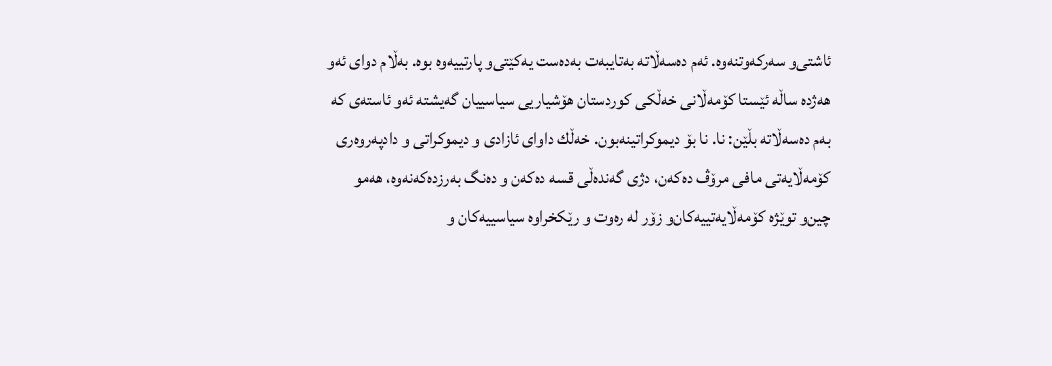ئاشتی‌‌و سه‌ركه‌وتنه‌وه‌. ئه‌م ده‌سه‌ڵاته‌ به‌تایبه‌ت به‌ده‌ست یه‌كێتی‌‌و پارتییه‌وه‌ بوه‌. به‌ڵام دوای‌ ئه‌و هه‌ژده‌ ساڵه‌ ئێستا كۆمه‌ڵانی‌ خه‌ڵكی‌ كوردستان هۆشیاریی‌ سیاسییان گه‌یشته‌ ئه‌و ئاسته‌ی‌ كه‌ به‌م ده‌سه‌ڵاته‌ بڵێن: نا. نا بۆ دیموكراتینه‌بون‌. خه‌ڵك داوای‌ ئازادی‌ و دیموكراتی‌ و دادپه‌روه‌ری‌ كۆمه‌ڵایه‌تی مافی‌‌ مرۆڤ ده‌كه‌ن، دژی‌ گه‌نده‌ڵی‌ قسه‌ ده‌كه‌ن و ده‌نگ به‌رزده‌كه‌نه‌وه‌، هه‌مو چین‌و توێژه‌ كۆمه‌ڵایه‌تییه‌كان‌و زۆر له ره‌وت‌ و رێكخراوه‌ سیاسییه‌كان و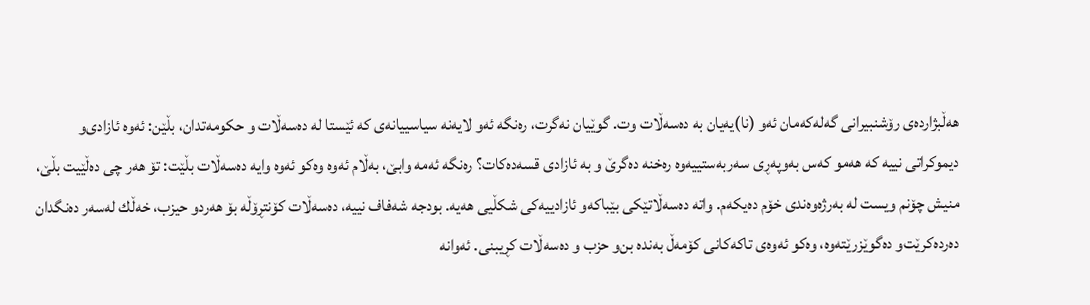هه‌ڵبژارده‌ی‌ رۆشنبیرانی‌ گه‌له‌كه‌مان ئه‌و (نا)یه‌یان به‌ ده‌سه‌ڵات وت. گوێیان نه‌گرت، ره‌نگه‌ ئه‌و لایه‌نه‌ سیاسییانه‌ی‌ كه‌ ئێستا له‌ ده‌سه‌ڵات و حكومه‌تدان، بڵێن: ئه‌وه‌ ئازادی‌‌و دیموكراتی‌ نییه‌ كه‌ هه‌مو كه‌س به‌وپه‌ڕی‌ سه‌ربه‌ستییه‌وه‌ ره‌خنه‌ ده‌گرێ‌ و به‌ ئازادی‌ قسه‌ده‌كات؟ ره‌نگه‌ ئه‌مه‌ وابێ‌، به‌ڵام ئه‌وه‌ وه‌كو ئه‌وه‌ وایه‌ ده‌سه‌ڵات بڵێت: تۆ هه‌ر چی‌ ده‌ڵێیت بڵێ‌، منیش چۆنم ویست له‌ به‌رژه‌وه‌ندی‌ خۆم‌ ده‌یكه‌م. واته‌ ده‌سه‌ڵاتێكی‌ بێباكه‌‌و ئازادییه‌كی‌ شكڵیی‌ هه‌یه‌. بودجه‌ شه‌فاف نییه‌، ده‌سه‌ڵات كۆنتڕۆڵه‌ بۆ هه‌ردو حیزب، خه‌ڵك له‌سه‌ر ده‌نگدان ده‌رده‌كرێت‌و ده‌گوێزرێته‌وه‌، وه‌كو ئه‌وه‌ی‌ تاكه‌كانی‌ كۆمه‌ڵ‌ به‌نده‌ بن‌و حزب و ده‌سه‌ڵات كڕیبنی‌. ئه‌وانه‌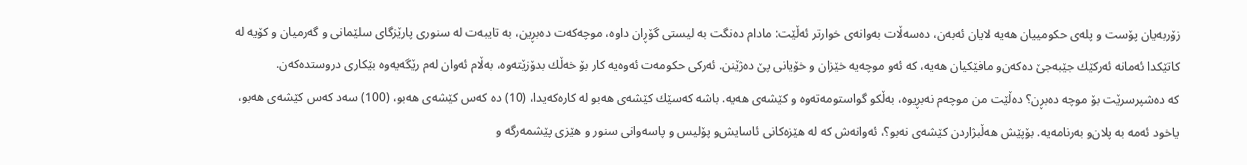زۆربه‌یان پۆست و پله‌ی‌ حكومییان هه‌یه‌ لایان ئه‌به‌ن، ده‌سه‌ڵات به‌وانه‌ی‌ خوارتر ئه‌ڵێت: مادام ده‌نگت به‌ لیستی‌ گۆڕان داوه‌، موچه‌كه‌ت ده‌بڕین، به‌ تایبه‌ت له‌ سنوری پارێزگای سلێمانی و گه‌رمیان و کۆیه‌ له‌ كاتێكدا ئه‌مانه‌ ئه‌ركێك جێبه‌جێ‌ ده‌كه‌ن‌و مافێكیان هه‌یه‌، كه‌ ئه‌و موچه‌یه‌ خێزان و خۆیانی‌ پێ‌ ده‌ژێنن. ئه‌ركی‌ حكومه‌ت ئه‌وه‌یه‌ كار بۆ خه‌ڵك بدۆزێته‌وه‌، به‌ڵام ئه‌وان له‌م رێگه‌یه‌وه‌ بێكاری‌ دروستده‌كه‌ن.
كه‌ ده‌شپرسرێت بۆ موچه‌ ده‌بڕن؟ ده‌ڵێت من موچه‌م نه‌بڕیوه‌، به‌ڵكو گواستومه‌ته‌وه‌ و كێشه‌ی‌ هه‌یه‌. باشه‌ كه‌سێك كێشه‌ی‌ هه‌بو له‌ كاره‌كه‌یدا، (10) ده‌ كه‌س كێشه‌ی‌ هه‌بو، (100) سه‌د كه‌س كێشه‌ی‌ هه‌بو، یاخود ئه‌مه‌ به‌ پلان‌و به‌رنامه‌یه‌. بۆپێش هه‌ڵبژاردن كێشه‌ی‌ نه‌بو؟، ئه‌وانه‌ش كه‌ له‌ هێزه‌كانی‌ ئاسایش‌و پۆلیس و پاسه‌وانی‌ سنور و هێزی‌ پێشمه‌رگه‌ و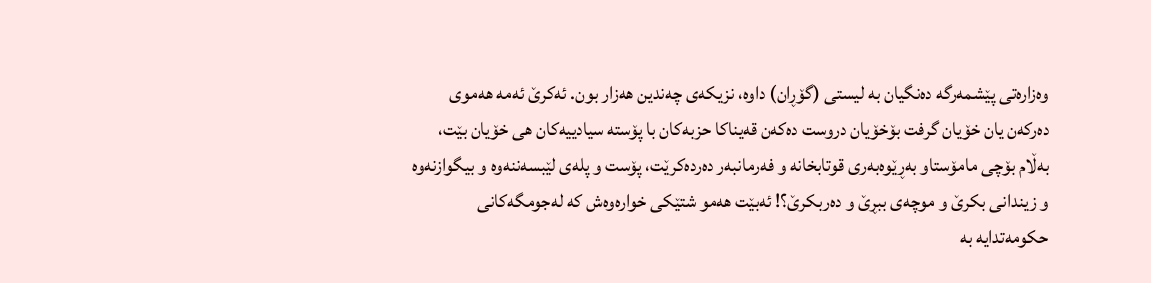وه‌زاره‌تی‌ پێشمه‌رگه‌ ده‌نگیان به‌ لیستی‌ (گۆڕان) داوه‌، نزیكه‌ی‌ چه‌ندین هه‌زار بون. ئه‌كرێ‌ ئه‌مه‌ هه‌موی‌ ده‌ركه‌ن یان خۆیان گرفت بۆخۆیان دروست ده‌كه‌ن قه‌یناكا حزبه‌کان با پۆسته‌ سیادییه‌كان هی‌ خۆیان بێت، به‌ڵام بۆچی‌ مامۆستا‌و به‌ڕێوه‌به‌ری‌ قوتابخانه‌ و فه‌رمانبه‌ر ده‌رده‌كرێت، پۆست و پله‌ی‌ لێبسه‌ننه‌وه‌ و بیگوازنه‌وه‌ و زیندانی‌ بكرێ‌ و موچه‌ی‌ ببڕێ‌ و ده‌ربكرێ‌؟! ئه‌بێت هه‌مو شتێكی‌ خواره‌وه‌ش كه‌ له‌جومگه‌كانی‌ حكومه‌تدایه‌ به‌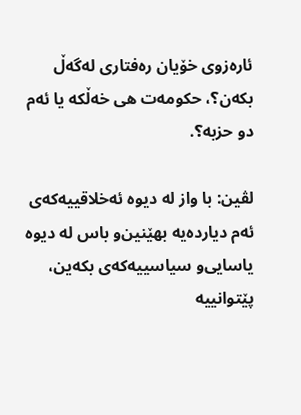ئاره‌زوی‌ خۆیان ره‌فتاری‌ له‌گه‌ڵ بكه‌ن؟، حكومه‌ت هی‌ خه‌ڵكه‌ یا ئه‌م دو حزبه‌؟.

لڤین: با واز له‌ دیوه‌ ئه‌خلاقییه‌كه‌ی‌ ئه‌م دیارده‌یه‌ بهێنین‌و باس له‌ دیوه‌ یاسایی‌‌و سیاسییه‌كه‌ی‌ بكه‌ین، پێتوانییه‌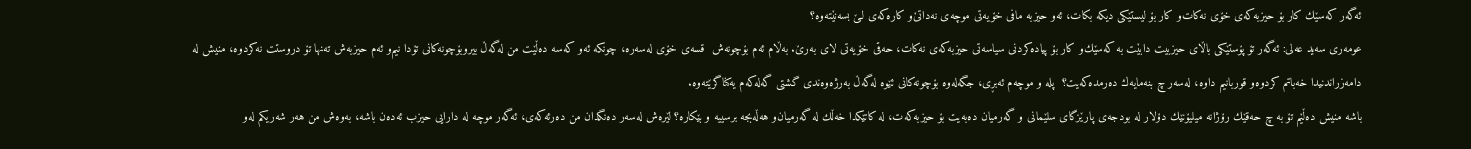ئه‌گه‌ر كه‌سێك كار بۆ حیزبه‌كه‌ی‌ خۆی‌ نه‌كات‌و كار بۆ لیستێكی‌ دیكه‌ بكات، ئه‌و حیزبه‌ مافی‌ خۆیه‌تی‌ موچه‌ی‌ نه‌داتێ‌‌و كاره‌كه‌ی‌ لـێ‌ بسه‌نێته‌وه‌؟
عومه‌ری‌ سه‌ید عه‌لی‌: ئه‌گه‌ر تۆ پۆستێكی‌ باڵای‌ حیزبیت دابێت به‌ كه‌سێك‌و كار بۆ پیاده‌كردنی‌ سیاسه‌تی‌ حیزبه‌كه‌ی‌ نه‌كات، حه‌قی‌ خۆیه‌تی‌ لای‌ به‌رێ‌. به‌ڵام ئه‌م بۆچونه‌ش  قسه‌ی‌ خۆی‌ له‌سه‌ره‌، چونكه‌ ئه‌و كه‌سه‌ ده‌ڵێت من له‌گه‌ڵ‌ بیروبۆچونه‌كانی‌ تۆدا نیم‌و ئه‌م حیزبه‌ش ته‌نها تۆ دروستت نه‌كردوه‌، منیش له‌ دامه‌زراندنیدا خه‌باتم كردوه‌‌و قوربانیم داوه‌، له‌سه‌ر چ بنه‌مایه‌ك ده‌رمده‌كه‌یت؟  پله‌ و موچه‌م ئه‌بڕی، جگه‌له‌وه‌ بۆچونه‌كانی‌ ئێوه‌ له‌گه‌ڵ به‌رژه‌وه‌ندی‌ گشتی‌ گه‌له‌كه‌م یه‌كناگرێته‌وه‌.
باشه‌ منیش ده‌ڵێم تۆ به‌ چ حه‌قێك رۆژانه‌ میلیۆنێك دۆلار له‌ بودجه‌ی‌ پارێزگای‌ سلێمانی‌ و گه‌رمیان ده‌به‌یت بۆ حیزبه‌كه‌ت، له‌ كاتێكدا خه‌ڵك له‌ گه‌رمیان‌و هه‌ڵه‌بجه‌ برسییه‌ و بێكاره‌؟ لێره‌ش له‌سه‌ر ده‌نگدان من ده‌رئه‌كه‌ی‌، ئه‌گه‌ر موچه‌ له‌ دارایی‌ حیزب ئه‌ده‌ن باشه‌، به‌وه‌ش من هه‌ر شه‌ریكم له‌و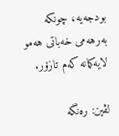بودجه‌یه‌، چونكه‌ به‌رهه‌می‌ خه‌باتی‌ هه‌مو لایه‌كمانه‌ كه‌م تازۆر.

لڤین: ره‌نگه‌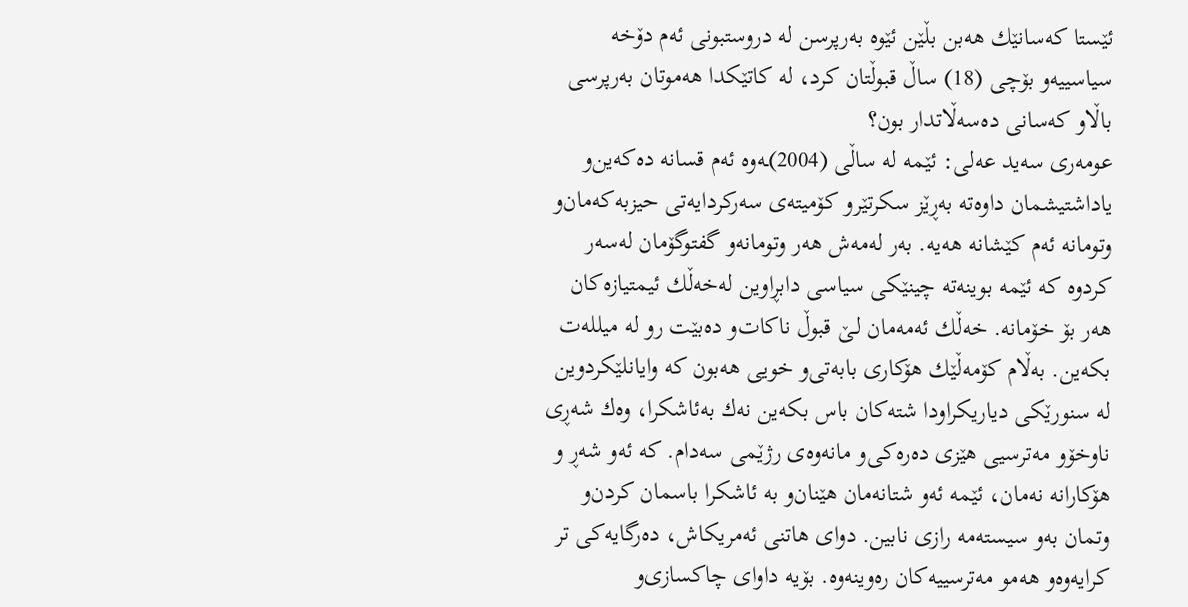ئێستا كه‌سانێك هه‌بن بڵێن ئێوه‌ به‌رپرسن له‌ دروستبونی‌ ئه‌م دۆخه‌ سیاسییه‌‌و بۆچی‌ (18) ساڵ‌ قبوڵتان كرد، له‌ كاتێكدا هه‌موتان به‌رپرسی‌ باڵا‌و كه‌سانی‌ ده‌سه‌ڵاتدار بون؟
عومه‌ری‌ سه‌ید عه‌لی‌: ئێمه‌ له‌ ساڵی‌ (2004)ـه‌وه‌ ئه‌م قسانه‌ ده‌كه‌ین‌و یاداشتیشمان داوه‌ته‌ به‌ڕێز سكرتێر‌و كۆمیته‌ی‌ سه‌ركردایه‌تی‌ حیزبه‌كه‌مان‌و وتومانه‌ ئه‌م كێشانه‌ هه‌یه‌. به‌ر له‌مه‌ش هه‌ر وتومانه‌‌و گفتوگۆمان له‌سه‌ر كردوه‌ كه‌ ئێمه‌ بوینه‌ته‌ چینێكی‌ سیاسی دابڕا‌وین له‌خه‌ڵك ئیمتیازه‌كان هه‌ر بۆ خۆمانه‌. خه‌ڵك ئه‌مه‌مان لـێ‌ قبوڵ ناكات‌و ده‌بێت رو له‌ میلله‌ت بكه‌ین. به‌ڵام كۆمه‌ڵێك هۆكاری‌ بابه‌تی‌‌و خویی‌ هه‌بون كه‌ وایانلێكردوین له‌ سنورێكی‌ دیاریكراودا شته‌كان باس بكه‌ین نه‌ك به‌ئاشكرا، وه‌ك شه‌ڕی‌ ناوخۆ‌و مه‌ترسیی هێزی‌ ده‌ره‌كی‌‌و مانه‌وه‌ی‌ رژێمی‌ سه‌دام. كه‌ ئه‌و شه‌ڕ و هۆكارانه‌ نه‌مان، ئێمه‌ ئه‌و شتانه‌مان هێنان‌و به‌ ئاشكرا باسمان كردن‌و وتمان به‌و سیسته‌مه‌ رازی‌ نابین. دوای‌ هاتنی‌ ئه‌مریكاش، ده‌رگایه‌كی‌ تر كرایه‌وه‌‌و هه‌مو مه‌ترسییه‌كان ره‌وینه‌وه‌. بۆیه‌ داوای‌ چاكسازی‌‌و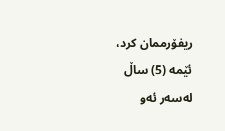ریفۆرممان کرد، ئێمه‌ (5) ساڵ‌ له‌سه‌ر ئه‌و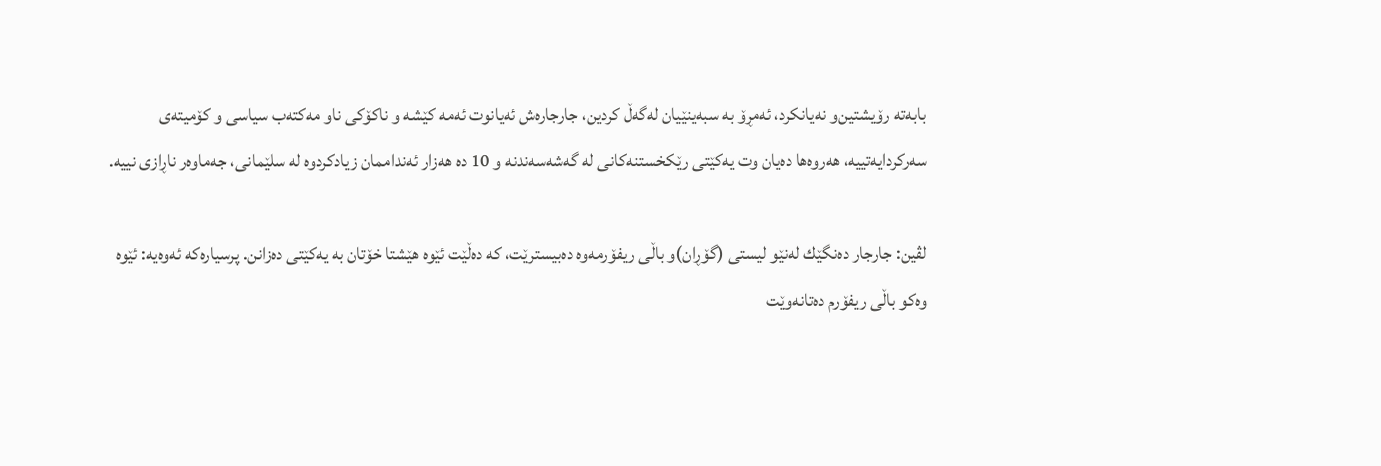بابه‌ته‌ رۆیشتین‌و نه‌یانكرد، ئه‌مڕۆ به‌ سبه‌ینێیان له‌گه‌ڵ كردین، جارجاره‌ش ئه‌یانوت ئه‌مه‌ كێشه‌ و ناكۆكی‌ ناو مه‌كته‌ب سیاسی و كۆمیته‌ی‌ سه‌ركردایه‌تییه‌، هه‌روه‌ها ده‌یان وت یه‌کێتی رێکخستنه‌کانی له‌ گه‌شه‌سه‌ندنه‌ و‌ 10 ده‌ هه‌زار ئه‌نداممان زیادكردوه‌ له‌ سلێمانی‌،‌ جه‌ماوه‌ر ناڕازی‌ نییه‌.

لڤین: جارجار ده‌نگێك له‌نێو لیستی‌ (گۆڕان)و باڵی‌ ریفۆرمه‌وه‌ ده‌بیسترێت، كه‌ ده‌ڵێت ئێوه‌ هێشتا خۆتان به‌ یه‌كێتی‌ ده‌زانن. پرسیاره‌كه‌ ئه‌وه‌یه‌: ئێوه‌ وه‌كو باڵی‌ ریفۆرم ده‌تانه‌وێت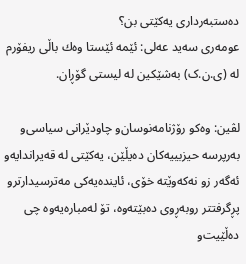ده‌ستبه‌رداری‌ یه‌كێتی‌ بن؟
عومه‌ری‌ سه‌ید عه‌لی‌: ئێمه‌ ئێستا وه‌ك باڵی‌ ریفۆرم له‌ (ی.ن.ک) به‌شێكین له‌ لیستی‌ گۆڕان.

لڤین: وه‌كو رۆژنامه‌نوسان‌و چاودێرانی‌ سیاسی‌و به‌رپرسه‌ حیزبییه‌كان ده‌یڵێن، یه‌كێتی‌ له‌ قه‌یراندایه‌‌و ئه‌گه‌ر زو نه‌كه‌وێته‌ خۆی‌، ئاینده‌یه‌كی‌ مه‌ترسیدارتر‌و پڕگرفتتر روبه‌ڕوی‌ ده‌بێته‌وه‌، تۆ له‌مباره‌یه‌وه‌ چی‌ ده‌ڵێیت‌و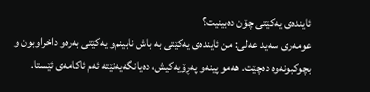ئاینده‌ی‌ یه‌كێتی‌ چۆن ده‌بینیت؟
عومه‌ری‌ سه‌ید عه‌لی‌: من ئاینده‌ی‌ یه‌كێتی‌ به‌ باش نابینم‌و یه‌كێتی‌ به‌ره‌و داخراوبون و بچوكبونه‌وه‌ ده‌چێت. هه‌مو پینه‌‌و په‌ڕۆیه‌كیش، ده‌یانگه‌یه‌نێته‌ ئه‌م ئاكامه‌ی‌ ئێستا.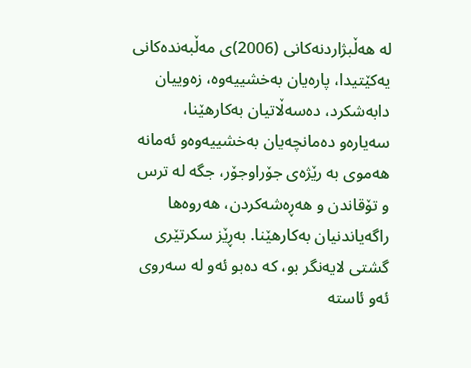له‌ هه‌ڵبژاردنه‌كانی‌ (2006)ی‌ مه‌ڵبه‌نده‌كانی‌ یه‌كێتیدا، پاره‌یان به‌خشییه‌وه‌، زه‌وییان دابه‌شكرد، ده‌سه‌ڵاتیان به‌كارهێنا، سه‌یاره‌‌و ده‌مانچه‌یان به‌خشییه‌وه‌‌و ئه‌مانه‌ هه‌موی‌ به‌ رێژه‌ی‌ جۆراوجۆر، جگه‌ له‌ ترس و تۆقاندن و هه‌ڕه‌شه‌کردن، هه‌روه‌ها راگه‌یاندنیان به‌كارهێنا. به‌ڕێز سكرتێری‌ گشتی‌ لایه‌نگر بو، كه‌ ده‌بو ئه‌و له‌ سه‌روی‌ ئه‌و ئاسته‌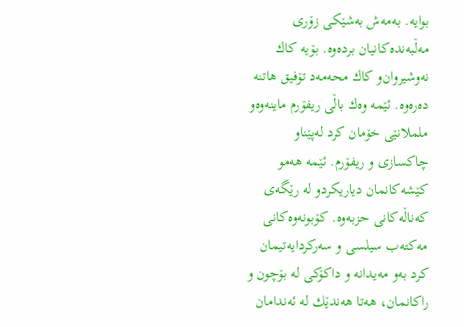بوایه‌. به‌مه‌ش به‌شێكی‌ زۆری‌ مه‌ڵبه‌نده‌كانیان برده‌وه‌. بۆیه‌ كاك نه‌وشیروان‌و كاك محه‌مه‌د تۆفیق هاتنه‌ ده‌ره‌وه‌. ئێمه‌ وه‌ك باڵی‌ ریفۆرم ماینه‌وه‌‌و ململانێی‌ خۆمان كرد له‌پێناو چاكسازی‌ و ریفۆرم. ئێمه‌ هه‌مو كێشه‌كانمان دیاریكرد‌و له‌ رێگه‌ی‌ که‌ناڵه‌کانی حزبه‌وه‌. كۆبونه‌وه‌كانی‌ مه‌كته‌ب سیلسی‌ و سه‌ركردایه‌تیمان كرد به‌و مه‌یدانه‌ و داكۆكی‌ له‌ بۆچون و راكانمان، هه‌تا هه‌ندێك له‌ ئه‌ندامان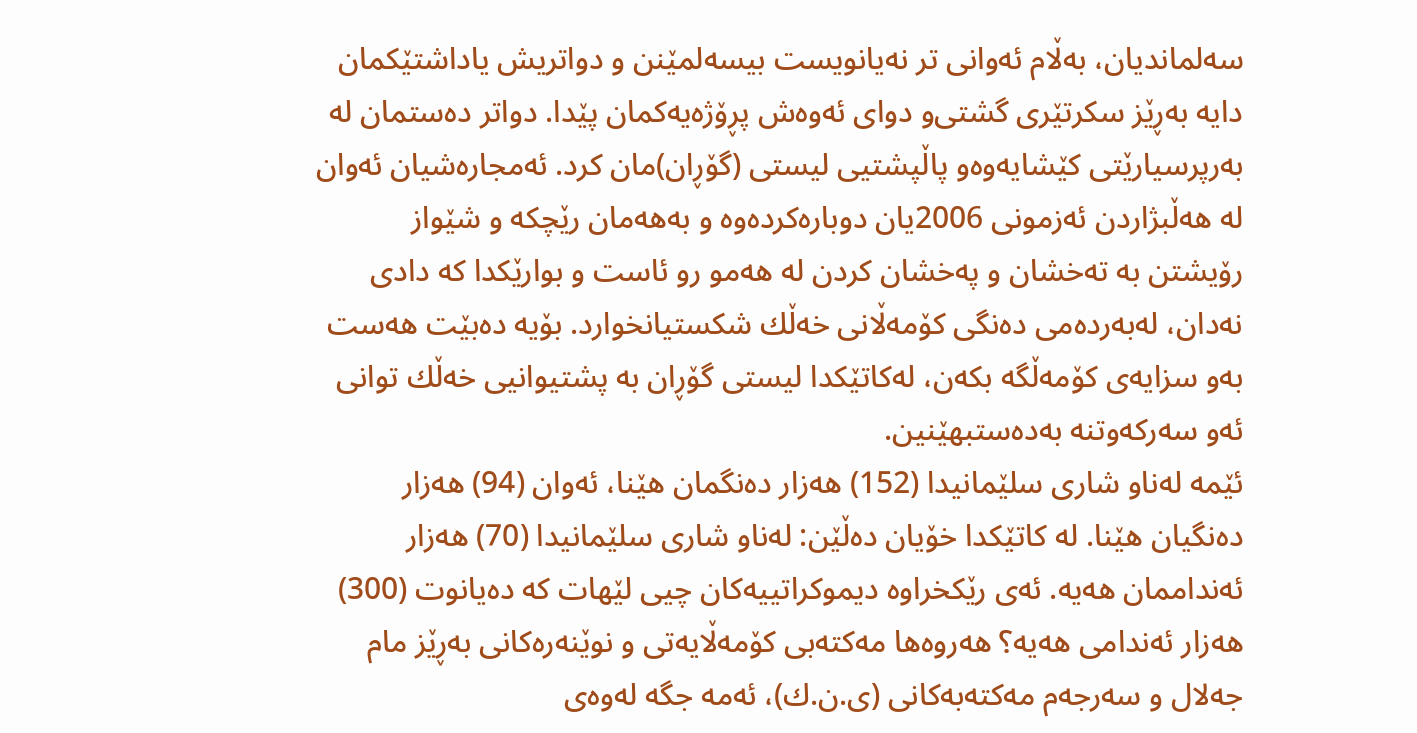سه‌لماندیان، به‌ڵام ئه‌وانی‌ تر نه‌یانویست بیسه‌لمێنن ‌و دواتریش یاداشتێكمان دایه‌ به‌ڕێز سكرتێری‌ گشتی‌‌و دوای‌ ئه‌وه‌ش پڕۆژه‌یه‌كمان پێدا. دواتر ده‌ستمان له‌ به‌رپرسیارێتی‌ كێشایه‌وه‌‌و پاڵپشتیی‌ لیستی‌ (گۆڕان)مان كرد. ئه‌مجاره‌شیان ئه‌وان له‌ هه‌ڵبژاردن ئه‌زمونی‌ 2006یان دوباره‌كرده‌وه‌‌ و به‌هه‌مان رێچكه‌ و شێواز رۆیشتن به‌ ته‌خشان و په‌خشان كردن له‌ هه‌مو رو ئاست و بوارێكدا که‌ دادی‌ نه‌دان، له‌به‌رده‌می‌ ده‌نگی‌ كۆمه‌ڵانی‌ خه‌ڵك شكستیانخوارد. بۆیه‌ ده‌بێت هه‌ست به‌و سزایه‌ی‌ كۆمه‌ڵگه‌ بكه‌ن، له‌کاتێکدا لیستی‌ گۆڕان به‌ پشتیوانیی خه‌ڵك توانی ئه‌و سه‌ركه‌وتنه‌ به‌ده‌ستبهێنین.
ئێمه‌ له‌ناو شاری‌ سلێمانیدا (152) هه‌زار ده‌نگمان هێنا،‌ ئه‌وان (94) هه‌زار ده‌نگیان هێنا. له‌ كاتێكدا خۆیان ده‌ڵێن: له‌ناو شاری‌ سلێمانیدا (70) هه‌زار ئه‌نداممان هه‌یه‌. ئه‌ی‌ رێكخراوه‌ دیموكراتییه‌كان چیی لێهات كه‌ ده‌یانوت (300) هه‌زار ئه‌ندامی‌ هه‌یه‌؟ هه‌روه‌ها مه‌كته‌بی‌ كۆمه‌ڵایه‌تی‌ و نوێنه‌ره‌كانی‌ به‌ڕێز مام جه‌لال و سه‌رجه‌م مه‌كته‌به‌كانی‌ (ی‌.ن.ك)، ئه‌مه‌ جگه‌ له‌وه‌ی‌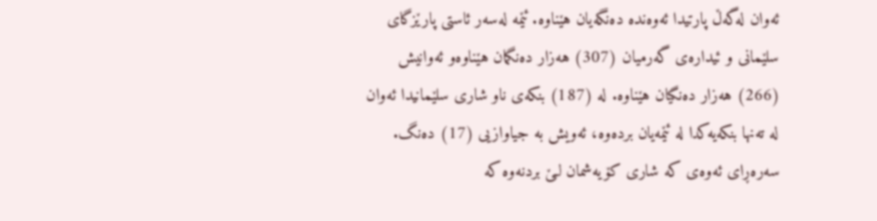ئه‌وان له‌گه‌ڵ‌ پارتیدا ئه‌وه‌نده‌ ده‌نگه‌یان هێناوه‌. ئێمه‌ له‌سه‌ر ئاستی‌ پارێزگای‌ سلێمانی‌ و ئیداره‌ی‌ گه‌رمیان (307) هه‌زار ده‌نگمان هێناوه‌‌و ئه‌وانیش (266) هه‌زار ده‌نگیان هێناوه‌. له‌ (187) بنكه‌ی‌ ناو شاری‌ سلێمانیدا ئه‌وان له‌ ته‌نها بنكه‌یه‌كدا له‌ ئێمه‌یان برده‌وه‌، ئه‌ویش به‌ جیاوازیی (17) ده‌نگ. سه‌ره‌ڕای‌ ئه‌وه‌ی‌ كه‌ شاری‌ كۆیه‌شمان لـێ‌ بردنه‌وه‌ كه‌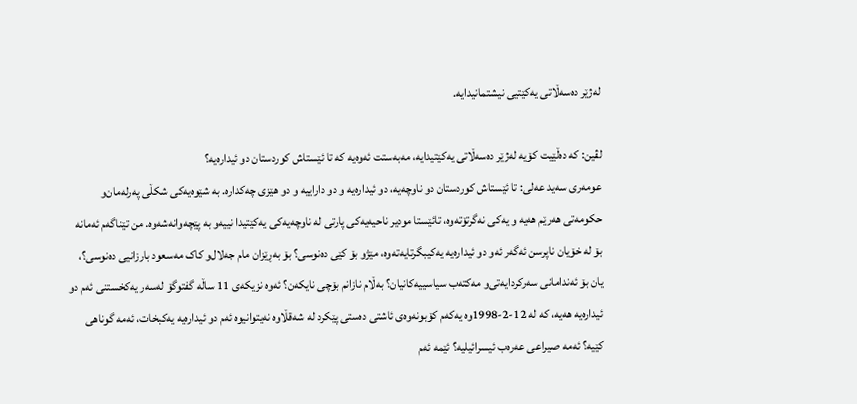له‌ژێر ده‌سه‌ڵاتی‌ یه‌كێتیی‌ نیشتمانیدایه‌.

لڤین: كه‌ ده‌ڵێیت كۆیه‌ له‌ژێر ده‌سه‌ڵاتی‌ یه‌كێتیدایه‌، مه‌به‌ستت ئه‌وه‌یه‌ كه‌ تا ئێستاش كوردستان دو ئیداره‌یه‌؟
عومه‌ری‌ سه‌ید عه‌لی‌: تا ئێستاش كوردستان دو ناوچه‌یه‌، دو ئیداره‌یه‌ ‌و دو داراییه‌ و دو هێزی چه‌کداره‌. به‌ شێوه‌یه‌كی‌ شكڵی‌ په‌رله‌مان‌و حكومه‌تی‌ هه‌رێم هه‌یه‌ و یه‌كی‌ نه‌گرتۆته‌وه‌، تائێستا مودیر ناحیه‌یه‌كی‌ پارتی‌ له‌ ناوچه‌یه‌كی‌ یه‌كێتیدا نییه‌‌و به‌ پێچه‌وانه‌شه‌وه‌. من تێناگه‌م ئه‌مانه‌ بۆ له‌ خۆیان ناپرسن ئه‌گه‌ر ئه‌و دو ئیداره‌یه‌ یه‌كیبگرتایه‌ته‌وه‌، مێژو بۆ كێی‌ ده‌نوسی‌؟ بۆ به‌ڕێزان مام جه‌لال‌و کاک مه‌سعود بارزانیی‌ ده‌نوسی‌؟، یان بۆ ئه‌ندامانی‌ سه‌ركردایه‌تی‌‌و مه‌كته‌ب سیاسییه‌كانیان؟ به‌ڵام نازانم بۆچی‌ نایكه‌ن؟ ئه‌وه‌ نزیكه‌ی‌ 11 ساڵه‌ گفتوگۆ له‌سه‌ر یه‌كخستنی‌ ئه‌م دو ئیداره‌یه‌ هه‌یه‌، كه‌ له‌ 12-2-1998وه‌ یه‌كه‌م كۆبونه‌وه‌ی‌ ئاشتی‌ ده‌ستی‌ پێكرد‌ له‌ شه‌قڵاوه‌ نه‌یتوانیوه‌ ئه‌م دو ئیداره‌یه‌ یه‌كبخات، ئه‌مه‌ گوناهی‌ كێیه‌؟ ئه‌مه‌ صیراعی‌ عه‌ره‌ب ئیسرائیلیه‌؟ ئێمه‌ ئه‌م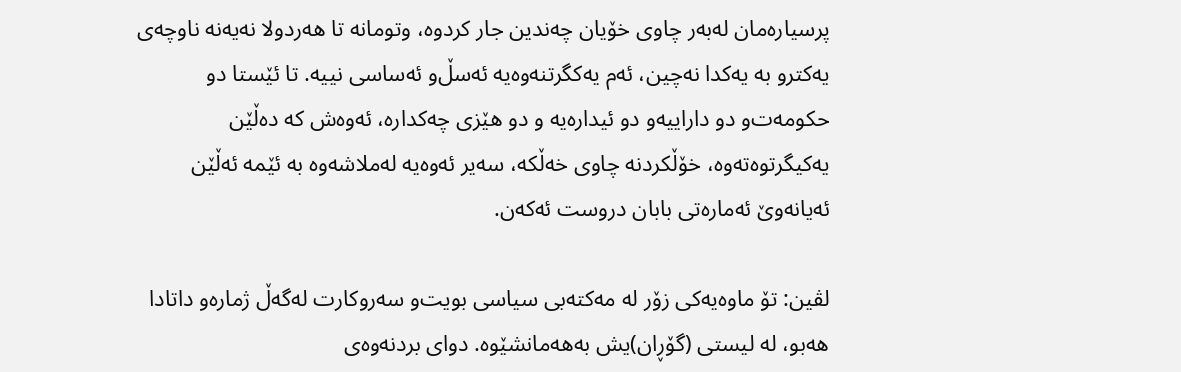پرسیاره‌مان له‌به‌ر چاوی‌ خۆیان چه‌ندین جار كردوه‌، وتومانه‌ تا هه‌ردولا نه‌یه‌نه‌ ناوچه‌ی‌ یه‌كتر‌و به‌ یه‌كدا نه‌چین، ئه‌م یه‌كگرتنه‌وه‌یه‌ ئه‌سڵ‌‌و ئه‌ساسی‌ نییه‌. تا ئێستا دو حكومه‌ت‌و دو داراییه‌‌و دو ئیداره‌یه‌ و دو هێزی چه‌کداره‌، ئه‌وه‌ش كه‌ ده‌ڵێن یه‌كیگرتوه‌ته‌وه‌، خۆڵكردنه‌ چاوی‌ خه‌ڵكه‌، سه‌یر ئه‌وه‌یه‌ له‌ملاشه‌وه‌ به‌ ئێمه‌ ئه‌ڵێن ئه‌یانه‌وێ ئه‌ماره‌تی بابان دروست ئه‌که‌ن.

لڤین: تۆ ماوه‌یه‌كی‌ زۆر له‌ مه‌كته‌بی سیاسی بویت‌و سه‌روكارت له‌گه‌ڵ‌ ژماره‌‌و داتادا هه‌بو، له‌ لیستی‌ (گۆڕان)یش به‌هه‌مانشێوه‌. دوای‌ بردنه‌وه‌ی‌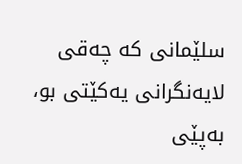سلێمانی‌ كه‌ چه‌قی‌ لایه‌نگرانی‌ یه‌كێتی‌ بو، به‌پێی‌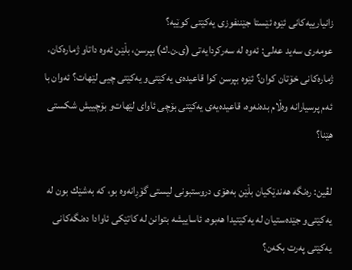زانیارییه‌كانی‌ ئێوه‌ ئێستا جێننفوزی‌ یه‌كێتی‌ كوێیه‌؟
عومه‌ری‌ سه‌ید عه‌لی: ئه‌وه‌ له‌ سه‌ركردایه‌تی‌ (ی‌.ن.ك) بپرسن، بڵێن ئه‌وه‌ داتا‌و ژماره‌كان، ژماره‌كانی‌ خۆتان كوان؟ ئێوه‌ بپرسن كوا قاعیده‌ی‌ یه‌كێتی‌‌و یه‌كێتی‌ چیی‌ لێهات؟ ئه‌وان با ئه‌م پرسیارانه‌ وه‌ڵام بده‌نه‌وه‌، قاعیده‌یه‌ی‌ یه‌كێتی‌ بۆچی‌ ئاوای‌ لێهات‌و بۆچییش شكستی‌ هێنا؟

لڤین: ره‌نگه‌ هه‌ندێكیان بڵێن به‌هۆی‌ دروستبونی‌ لیستی‌ گۆڕانه‌وه‌ بو، كه‌ به‌شێك بون له‌ یه‌كێتی‌‌و جێده‌ستیان له‌ یه‌كێتیدا هه‌بوه‌، ئاساییشه‌ بتوانن له‌ كاتێكی‌ ئاوادا ده‌نگه‌كانی‌ یه‌كێتی‌ په‌رت بكه‌ن؟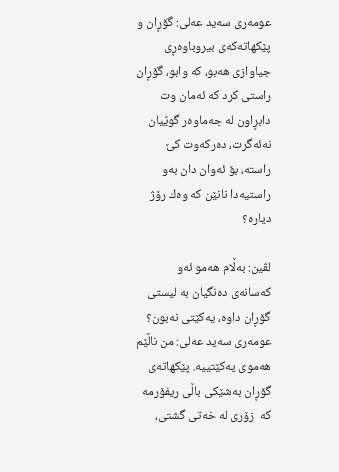عومه‌ری‌ سه‌ید عه‌لی‌: گۆڕان و پێكهاته‌كه‌ی‌ بیروباوه‌ڕی‌ جیاوازی‌ هه‌بو، كه‌ وابو، گۆڕان راستی‌ كرد که‌ ئه‌مان وت دابڕاون له‌‌ جه‌ماوه‌ر گوێیان نه‌ئه‌گرت، ده‌ركه‌وت كێ‌ راسته‌، بۆ ئه‌وان دان به‌و راستیه‌دا نانێن كه‌ وه‌ك رۆژ دیاره‌؟

لڤین: به‌ڵام هه‌مو ئه‌و كه‌سانه‌ی‌ ده‌نگیان به‌ لیستی‌ گۆڕان داوه‌، یه‌كێتی‌ نه‌بون؟
عومه‌ری‌ سه‌ید عه‌لی: من ناڵێم هه‌موی‌ یه‌كێتییه‌. پێكهاته‌ی‌ گۆڕان به‌شێكی‌ باڵی ریفۆرمه‌‌ که‌ ‌ زۆری‌ له‌ خه‌تی‌ گشتی‌،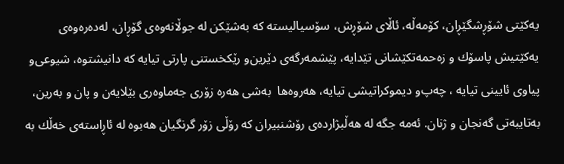یه‌كێتی‌ شۆڕشگێڕان، كۆمه‌ڵه‌، ئاڵای‌ شۆڕش، سۆسیالیسته‌ که‌ به‌شێکن له‌ جوڵانه‌وه‌ی گۆڕان، له‌ده‌ره‌وه‌ی‌ یه‌كێتیش پاسۆك و زه‌حمه‌تكێشانی‌ تێدایه‌، پێشمه‌رگه‌ی‌ دێرین‌و رێكخستنی‌ پارتی تیایه‌ كه‌ دانیشتوه‌، شیوعی‌‌و پیاوی‌ ئایینی تیایه‌ ، چه‌پ‌و دیموكراتیشی‌ تیایه‌، هه‌روه‌ها  به‌شی هه‌ره‌ زۆری جه‌ماوه‌ری‌ بێلایه‌ن و پان و به‌رین، به‌تایبه‌تی‌ گه‌نجان و ژنان. ئه‌مه‌ جگه‌ له‌ هه‌ڵبژارده‌ی‌ رۆشنبیران كه‌ رۆڵی‌ زۆر گرنگیان هه‌بوه‌ له‌ ئاڕاسته‌ی‌ خه‌ڵك به‌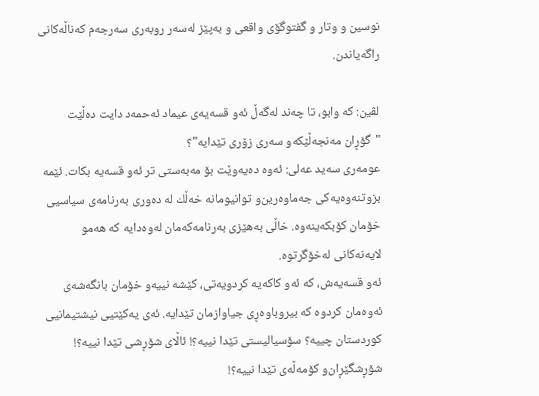نوسین و وتار و گفتوگۆی واقعی‌ و به‌پێز له‌سه‌ر روبه‌ری‌ سه‌رجه‌م كه‌ناڵه‌کانی راگه‌یاندن.

لڤین: كه‌ وابو، تا چه‌ند له‌گه‌ڵ‌ ئه‌و قسه‌یه‌ی عیماد ئه‌حمه‌د دایت ده‌ڵێت "گۆڕان مه‌نجه‌ڵێكه‌‌و سه‌ری‌ زۆری‌ تێدایه‌"؟
عومه‌ری‌ سه‌ید عه‌لی‌: ئه‌وه‌ ده‌یه‌وێت بۆ مه‌به‌ستی‌ تر ئه‌و قسه‌یه‌ بكات. ئێمه‌ بزوتنه‌وه‌یه‌كی‌ جه‌ماوه‌رین‌و توانیومانه‌ خه‌ڵك له‌ ده‌وری‌ به‌رنامه‌ی‌ سیاسیی‌ خۆمان كۆبكه‌ینه‌وه‌. خاڵی‌ به‌هێزی‌ به‌رنامه‌كه‌مان له‌وه‌دایه‌ كه‌ هه‌مو لایه‌نه‌كانی‌ له‌خۆگرتوه‌.
ئه‌و قسه‌یه‌ش، كه‌ ئه‌و كاكه‌یه‌ كردویه‌تی‌، كێشه‌ نییه‌‌و خۆمان بانگه‌شه‌ی‌ ئه‌وه‌مان كردوه‌ كه‌ بیروباوه‌ڕی‌ جیاوازمان تێدایه‌. ئه‌ی‌ یه‌كێتیی‌ نیشتیمانیی‌ كوردستان چییه‌؟ سۆسیالیستی‌ تێدا نییه‌؟! ئاڵای‌ شۆڕشی‌ تێدا نییه‌؟! شۆڕشگێڕان‌و كۆمه‌ڵه‌ی‌ تێدا نییه‌؟!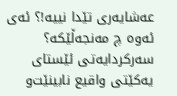عه‌شایه‌ری‌ تێدا نییه‌!؟ ئه‌ی‌ ئه‌وه‌ چ مه‌نجه‌ڵێكه‌؟ سه‌ركردایه‌تی‌ ئێستای‌ یه‌كێتی‌ واقیع نابینێت‌و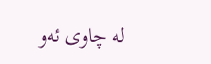له‌ چاوی‌ ئه‌و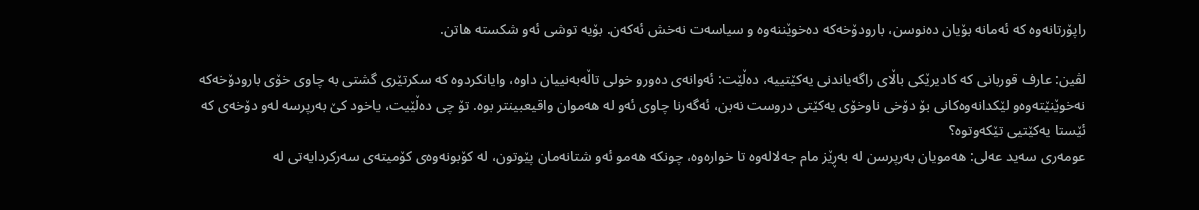راپۆرتانه‌وه‌ كه‌ ئه‌مانه‌ بۆیان ده‌نوسن، بارودۆخه‌كه‌ ده‌خوێننه‌وه‌ و سیاسه‌ت نه‌خش ئه‌كه‌ن. بۆیه‌ توشی‌ ئه‌و شكسته‌ هاتن.

لڤین: عارف قوربانی‌ كه‌ كادیرێكی‌ باڵای‌ راگه‌یاندنی‌ یه‌كێتییه‌، ده‌ڵێت: ئه‌وانه‌ی‌ ده‌ور‌و خولی‌ تاڵه‌به‌نییان داوه‌، وایانكردوه‌ كه‌ سكرتێری‌ گشتی‌ به‌ چاوی‌ خۆی‌ بارودۆخه‌كه‌ نه‌خوێنێته‌وه‌‌و لێكدانه‌وه‌كانی‌ بۆ دۆخی‌ ناوخۆی‌ یه‌كێتی‌ دروست نه‌بن، ئه‌گه‌رنا چاوی‌ ئه‌و له‌ هه‌موان واقیعبینتر بوه‌. تۆ چی‌ ده‌ڵێیت، یاخود كێ‌ به‌رپرسه‌ له‌و دۆخه‌ی‌ كه‌ ئێستا یه‌كێتیی‌ تێكه‌وتوه‌؟
عومه‌ری‌ سه‌ید عه‌لی‌: هه‌مویان به‌رپرسن له‌ به‌ڕێز مام جه‌لاله‌وه‌ تا خواره‌وه‌، چونكه‌ هه‌مو ئه‌و شتانه‌مان پێوتون، له‌ كۆبونه‌وه‌ی‌ كۆمیته‌ی‌ سه‌ركردایه‌تی‌ له‌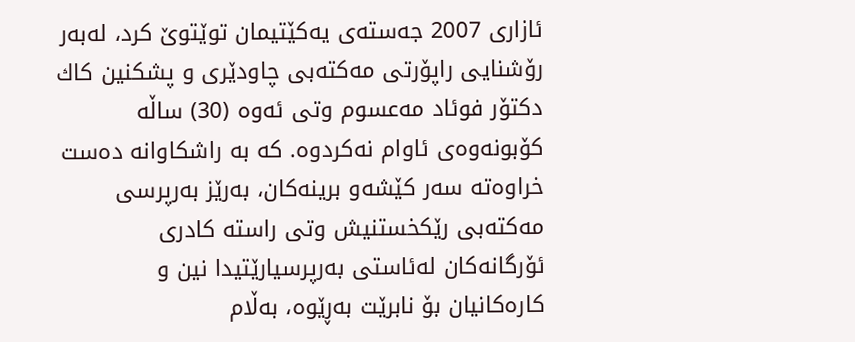ئازاری 2007 جه‌سته‌ی‌ یه‌كێتیمان توێتوێ‌ كرد، له‌به‌ر رۆشنایی‌ راپۆرتی‌ مه‌كته‌بی‌ چاودێری‌ و پشكنین كاك دكتۆر فوئاد مه‌عسوم وتی‌ ئه‌وه‌ (30) ساڵه‌ كۆبونه‌وه‌ی‌ ئاوام نه‌كردوه‌. که‌ به‌ راشکاوانه‌ ده‌ست خراوه‌ته‌ سه‌ر کێشه‌و برینه‌کان، به‌رێز به‌رپرسی‌ مه‌كته‌بی‌ رێكخستنیش وتی‌ راسته‌ كادری‌ ئۆرگانه‌كان له‌ئاستی‌ به‌رپرسیارێتیدا نین و كاره‌كانیان بۆ نابرێت به‌ڕێوه‌، به‌ڵام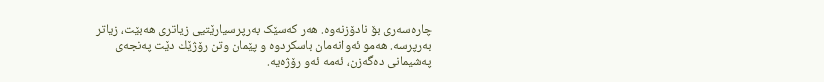چاره‌سه‌ری‌ بۆ نادۆزنه‌وه‌. هه‌ر كه‌سێک به‌رپرسیارێتیی‌ زیاتری‌ هه‌بێت، زیاتر به‌رپرسه‌. هه‌مو ئه‌وانه‌مان باسكردوه‌ و پێمان وتن رۆژێك دێت په‌نجه‌ی‌ په‌شیمانی‌ ده‌گه‌زن، ئه‌مه‌ ئه‌و رۆژه‌یه‌.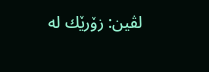لڤین: زۆرێك له‌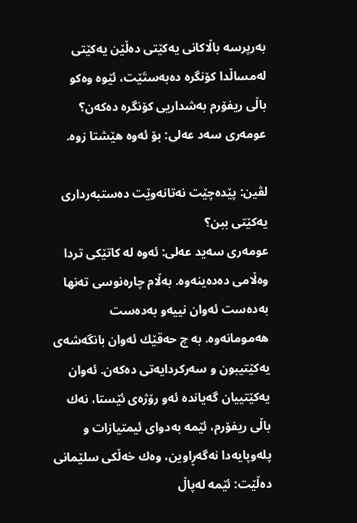به‌رپرسه‌ باڵاكانی‌ یه‌كێتی‌ ده‌ڵێن یه‌كێتی‌ له‌مساڵدا كۆنگره‌ ده‌به‌ستَێت، ئێوه‌ وه‌كو باڵی‌ ریفۆرم به‌شداریی كۆنگره‌ ده‌كه‌ن؟
عومه‌ری‌ سه‌د عه‌لی: بۆ ئه‌وه‌ هێشتا زوه‌.

لڤین: پێده‌چێت نه‌تانه‌وێت ده‌ستبه‌رداری‌ یه‌كێتی‌ ببن؟
عومه‌ری‌ سه‌ید عه‌لی: ئه‌وه‌ له‌ كاتێكی‌ تردا وه‌ڵامی‌ ده‌ده‌ینه‌وه‌. به‌ڵام چاره‌نوسی‌ ته‌نها به‌ده‌ست ئه‌وان نییه‌‌و به‌ده‌ست هه‌مومانه‌وه‌. به‌ چ حه‌قێك ئه‌وان بانگه‌شه‌ی‌ یه‌كێتیبون و سه‌ركردایه‌تی‌ ده‌كه‌ن. ئه‌وان یه‌كێتییان گه‌یانده‌ ئه‌و رۆژه‌ی‌ ئێستا، نه‌ك باڵی‌ ریفۆرم، ئێمه‌ به‌دوای‌ ئیمتیازات و پله‌وپایه‌دا نه‌گه‌ڕاوین، وه‌ك خه‌ڵكی‌ سلێمانی‌ ده‌ڵێت: ئێمه‌ له‌پاڵ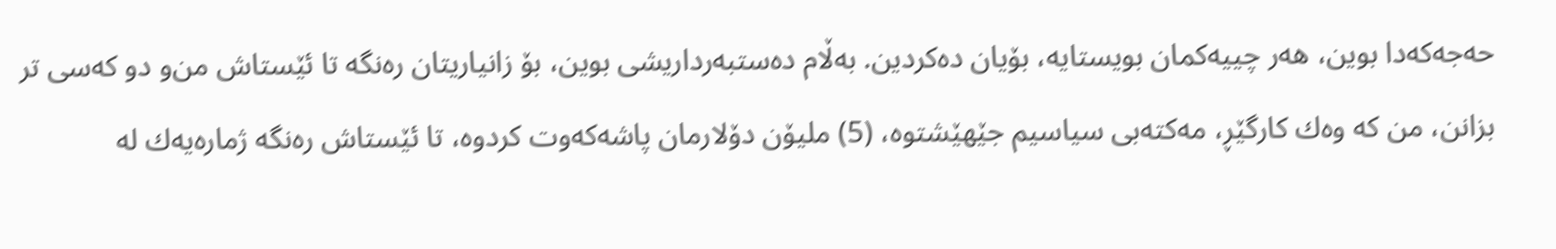حه‌جه‌كه‌دا بوین، هه‌ر چییه‌كمان بویستایه‌، بۆیان ده‌كردین. به‌ڵام ده‌ستبه‌رداریشی بوین، بۆ زانیاریتان ره‌نگه‌ تا ئێستاش من‌و دو كه‌سی‌ تر بزانن، من كه‌ وه‌ك كارگێڕ، مه‌كته‌بی‌ سیاسیم جێهێشتوه‌، (5) ملیۆن دۆلارمان پاشه‌كه‌وت كردوه‌، تا ئێستاش ره‌نگه‌ ژماره‌یه‌ك له‌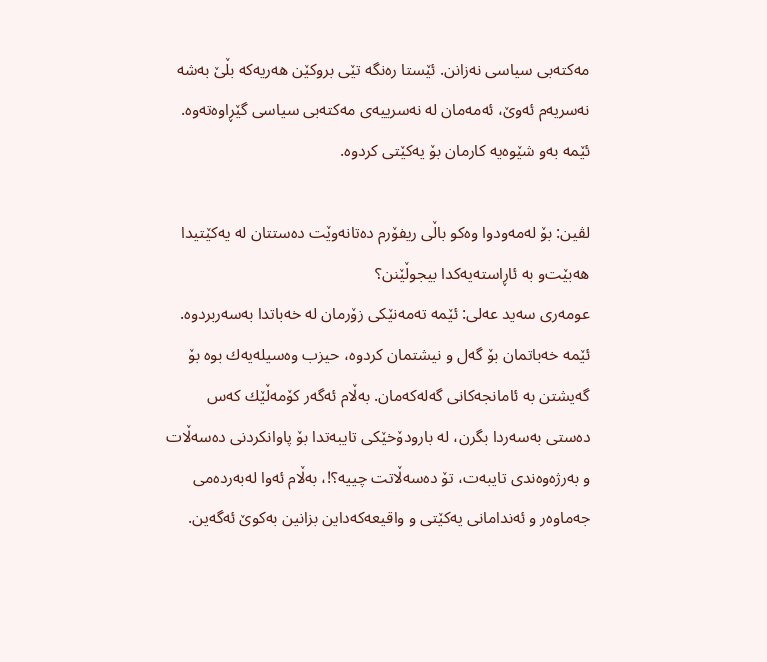مه‌كته‌بی‌ سیاسی نه‌زانن. ئێستا ره‌نگه‌ تێی‌ بروكێن هه‌ریه‌كه‌ بڵێ‌ به‌شه‌ نه‌سریه‌م ئه‌وێ‌، ئه‌مه‌مان له‌ نه‌سرییه‌ی‌ مه‌كته‌بی‌ سیاسی‌ گێڕاوه‌ته‌وه‌. ئێمه‌ به‌و شێوه‌یه‌ كارمان بۆ یه‌كێتی‌ كردوه‌.

لڤین: بۆ له‌مه‌ودوا وه‌كو باڵی‌ ریفۆرم ده‌تانه‌وێت ده‌ستتان له‌ یه‌كێتیدا هه‌بێت‌و به‌ ئاڕاسته‌یه‌كدا بیجوڵێنن؟
عومه‌ری‌ سه‌ید عه‌لی: ئێمه‌ ته‌مه‌نێكی‌ زۆرمان له‌ خه‌باتدا به‌سه‌ربردوه‌. ئێمه‌ خه‌باتمان بۆ گه‌ل و نیشتمان كردوه‌، حیزب وه‌سیله‌یه‌ك بوه‌ بۆ گه‌یشتن به‌ ئامانجه‌كانی‌ گه‌له‌كه‌مان. به‌ڵام ئه‌گه‌ر كۆمه‌ڵێك كه‌س ده‌ستی‌ به‌سه‌ردا بگرن، له‌ بارودۆخێكی‌ تایبه‌تدا بۆ پاوانكردنی‌ ده‌سه‌ڵات و به‌رژه‌وه‌ندی‌ تایبه‌ت، تۆ ده‌سه‌ڵاتت چییه‌؟!، به‌ڵام ئه‌وا له‌به‌رده‌می‌ جه‌ماوه‌ر و ئه‌ندامانی یه‌کێتی و واقیعه‌كه‌داین بزانین به‌كوێ‌ ئه‌گه‌ین.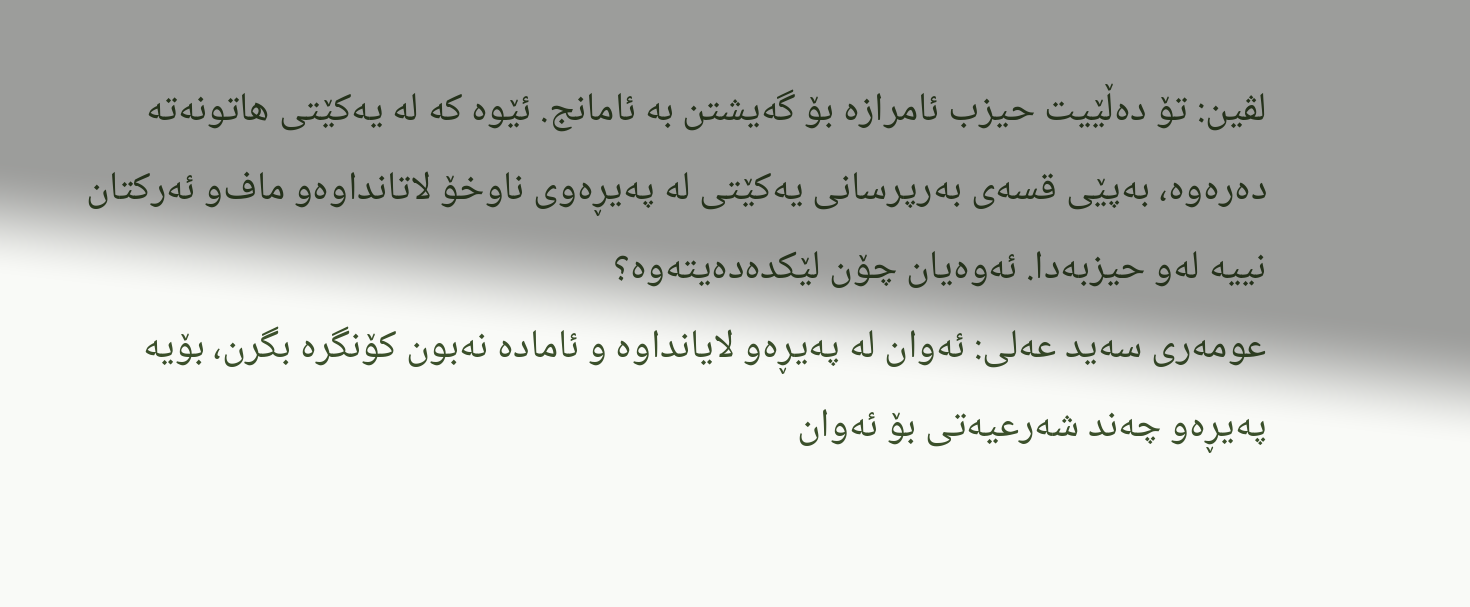لڤین: تۆ ده‌ڵێیت حیزب ئامرازه‌ بۆ گه‌یشتن به‌ ئامانج. ئێوه‌ كه‌ له‌ یه‌كێتی‌ هاتونه‌ته‌ ده‌ره‌وه‌، به‌پێی‌ قسه‌ی‌ به‌رپرسانی‌ یه‌كێتی‌ له‌ په‌یڕه‌وی‌ ناوخۆ لاتانداوه‌‌و ماف‌و ئه‌ركتان نییه‌ له‌و حیزبه‌دا. ئه‌وه‌یان چۆن لێكده‌ده‌یته‌وه‌؟
عومه‌ری‌ سه‌ید عه‌لی: ئه‌وان له‌ په‌یڕه‌و لایانداوه‌ و ئاماده‌ نه‌بون کۆنگره‌ بگرن، بۆیه‌ په‌یڕه‌و چه‌ند شه‌رعیه‌تی بۆ ئه‌وان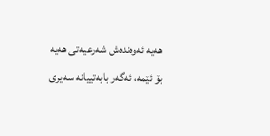هه‌یه‌ ئه‌وه‌نده‌ش شه‌رعیه‌تی هه‌یه‌ بۆ ئێمه‌، ئه‌گه‌ر بابه‌تییانه‌ سه‌یری‌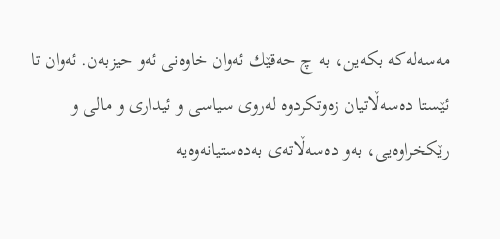مه‌سه‌له‌كه‌ بكه‌ین، به‌ چ حه‌قێك ئه‌وان خاوه‌نی‌ ئه‌و حیزبه‌ن. ئه‌وان تا ئێستا ده‌سه‌ڵاتیان زه‌وتكردوه‌ له‌روی‌ سیاسی‌ و ئیداری‌ و مالی‌ و رێكخراوه‌یی‌، به‌و ده‌سه‌ڵاته‌ی‌ به‌ده‌ستیانه‌وه‌یه‌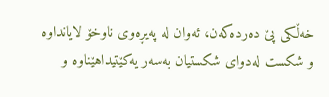خه‌ڵكی‌ پێ‌ ده‌رده‌كه‌ن، ئه‌وان له‌ په‌یڕه‌وی‌ ناوخۆ لایانداوه‌ و شكست له‌دوای‌ شكستیان به‌سه‌ر یه‌كێتیداهێناوه‌ و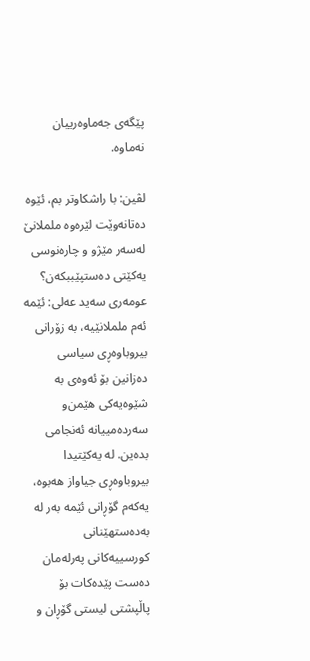پێگه‌ی‌ جه‌ماوه‌رییان نه‌ماوه‌.

لڤین: با راشكاوتر بم، ئێوه‌ ده‌تانه‌وێت لێره‌وه‌ ململانێ‌ له‌سه‌ر مێژو ‌و چاره‌نوسی یه‌كێتی‌ ده‌ستپێببكه‌ن؟
عومه‌ری‌ سه‌ید عه‌لی: ئێمه‌ ئه‌م ململانێیه‌، به‌ زۆرانی‌ بیروباوه‌ڕی‌ سیاسی ده‌زانین بۆ ئه‌وه‌ی‌ به‌ شێوه‌یه‌كی‌ هێمن‌و سه‌رده‌مییانه‌ ئه‌نجامی بده‌ین. له‌ یه‌كێتیدا بیروباوه‌ڕی‌ جیاواز هه‌بوه‌، یه‌كه‌م گۆڕانی‌ ئێمه‌ به‌ر له‌ به‌ده‌ستهێنانی‌ كورسییه‌كانی‌ په‌رله‌مان ده‌ست پێده‌كات بۆ پاڵپشتی‌ لیستی‌ گۆڕان و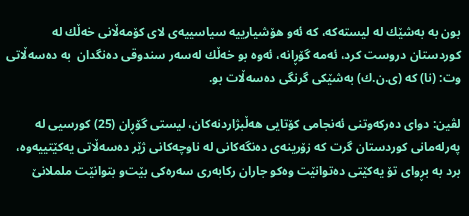بون به‌ به‌شێك له‌ لیسته‌كه‌، که‌ ئه‌و هۆشیارییه‌ سیاسییه‌ی‌ لای‌ كۆمه‌ڵانی‌ خه‌ڵك له‌ كوردستان دروست كرد، ئه‌مه‌ گۆڕانه‌، ئه‌وه‌ بو خه‌ڵك له‌سه‌ر سندوقی‌ ده‌نگدان  به‌ ده‌سه‌ڵاتی‌ وت: (نا) كه‌ (ی‌.ن.ك) به‌شێكی‌ گرنگی‌ ده‌سه‌ڵات بو.

لڤین: دوای‌ ده‌ركه‌وتنی‌ ئه‌نجامی‌ كۆتایی هه‌ڵبژاردنه‌كان، لیستی‌ گۆڕان (25) كورسیی له‌ په‌رله‌مانی‌ كوردستان گرت كه‌ زۆرینه‌ی‌ ده‌نگه‌كانی‌ له‌ ناوچه‌كانی‌ ژێر ده‌سه‌ڵاتی‌ یه‌كێتییه‌وه‌، برد به‌ بڕوای‌ تۆ یه‌كێتی‌ ده‌توانێت وه‌كو جاران ركابه‌ری‌ سه‌ره‌كی بێت‌و بتوانێت ململانێ‌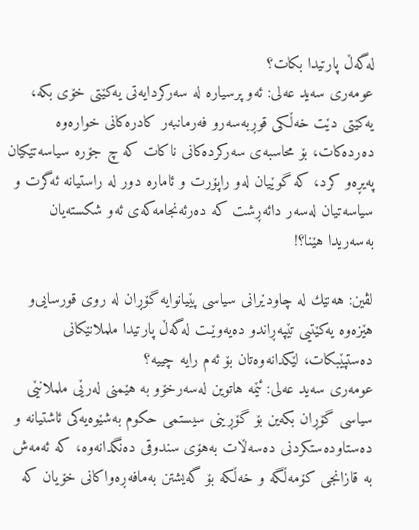له‌گه‌ڵ‌ پارتیدا بكات؟
عومه‌ری‌ سه‌ید عه‌لی: ئه‌و پرسیاره‌ له‌ سه‌رکردایه‌تی یه‌كێتی‌ خۆی‌ بكه‌، یه‌كێتی‌ دێت خه‌ڵكی‌ قوڕبه‌سه‌ر‌و فه‌رمانبه‌ر كادره‌كانی‌ خواره‌وه‌ ده‌رده‌كات، بۆ محاسبه‌ی‌ سه‌ركرده‌كانی‌ ناكات كه‌ چ جۆره‌ سیاسه‌تێكیان په‌یڕه‌و كرد، كه‌ گوێیان له‌و راپۆرت ‌و ئاماره‌ دور له‌ راستیانه‌ ئه‌گرت و سیاسه‌تیان له‌سه‌ر دائه‌ڕشت كه‌ ده‌رئه‌نجامه‌كه‌ی‌ ئه‌و شكسته‌یان به‌سه‌ریدا هێنا؟!

لڤین: هه‌نێك له‌ چاودێرانی‌ سیاسی پێیانوایه‌ گۆڕان له‌ روی‌ قورسایی‌و هێزه‌وه‌ یه‌كێتیی تێپه‌ڕاند‌و ده‌یه‌وێـت له‌گه‌ڵ‌ پارتیدا ململانێكانی‌ ده‌ستپێبكات، لێكدانه‌وه‌تان بۆ ئه‌م رایه‌ چییه‌؟
عومه‌ری‌ سه‌ید عه‌لی: ئێمه‌ هاتوین له‌سه‌رخۆ‌و به‌ هێمنی‌ له‌رێی‌ ململانێی‌ سیاسی‌ گۆڕان بكه‌ین بۆ گۆڕینی‌ سیستمی‌ حكوم به‌شێوه‌یه‌کی ئاشتیانه‌ و ده‌ستاوده‌ستكردنی‌ ده‌سه‌ڵات به‌هۆی‌ سندوقی‌ ده‌نگدانه‌وه‌، كه‌ ئه‌مه‌ش به‌ قازانجی‌ كۆمه‌ڵگه‌ و خه‌ڵكه‌ بۆ گه‌یشتن به‌مافه‌ڕه‌واكانی‌ خۆیان كه‌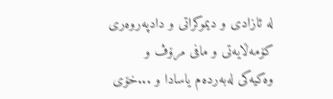له‌ ئازادی‌ و دیموكراتی‌ و دادپه‌روه‌ری‌ كۆمه‌ڵایه‌تی‌ و مافی‌ مرۆڤ و وه‌كیه‌كی‌ له‌به‌رده‌م یاسادا و ...خۆی‌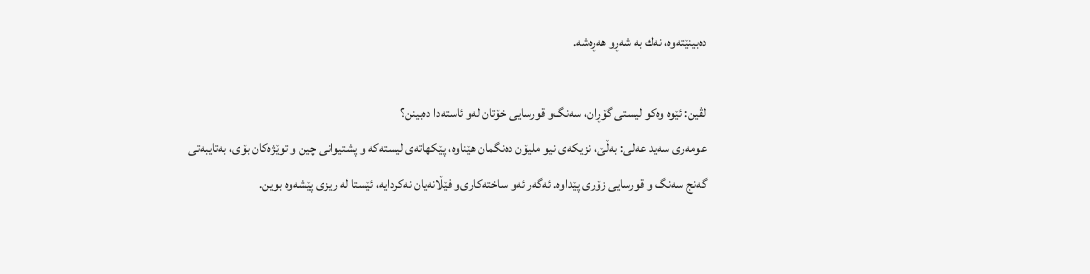ده‌بینێته‌وه‌، نه‌ك به‌ شه‌ڕ‌و هه‌ڕه‌شه‌.

لڤین: ئێوه‌ وه‌كو لیستی‌ گۆڕان، سه‌نگ‌و قورسایی خۆتان له‌و ئاسته‌دا ده‌بینن؟
عومه‌ری‌ سه‌ید عه‌لی: به‌ڵێ‌، نزیكه‌ی‌ نیو ملیۆن ده‌نگمان هێناوه‌، پێكهاته‌ی‌ لیسته‌كه‌ و پشتیوانی‌ چین و توێژه‌كان بۆی‌، به‌تایبه‌تی‌ گه‌نج سه‌نگ و قورسایی زۆری‌ پێداوه‌. ئه‌گه‌ر ئه‌و ساخته‌كاری‌‌و فێڵانه‌یان نه‌كردایه‌، ئێستا له‌ ریزی‌ پێشه‌وه‌ بوین.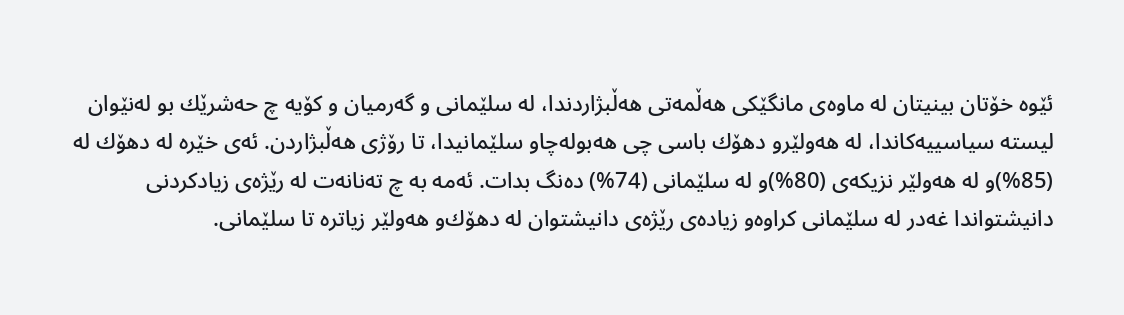ئێوه‌ خۆتان بینیتان له‌ ماوه‌ی‌ مانگێكی‌ هه‌ڵمه‌تی‌ هه‌ڵبژاردندا، له‌ سلێمانی‌ و گه‌رمیان و کۆیه‌ چ حه‌شرێك بو له‌نێوان لیسته‌ سیاسییه‌كاندا، له‌ هه‌ولێر‌و دهۆك باسی چی هه‌بوله‌چاو سلێمانیدا، تا رۆژی‌ هه‌ڵبژاردن. ئه‌ی‌ خێره‌ له‌ دهۆك له‌ (85%)و له‌ هه‌ولێر نزیكه‌ی‌ (80%)و له‌ سلێمانی‌ (74%) ده‌نگ بدات. ئه‌مه‌ به‌ چ ته‌نانه‌ت له‌ رێژه‌ی‌ زیادكردنی‌ دانیشتواندا غه‌در له‌ سلێمانی‌ كراوه‌‌و زیاده‌ی‌ رێژه‌ی‌ دانیشتوان له‌ دهۆك‌و هه‌ولێر زیاتره‌ تا سلێمانی‌.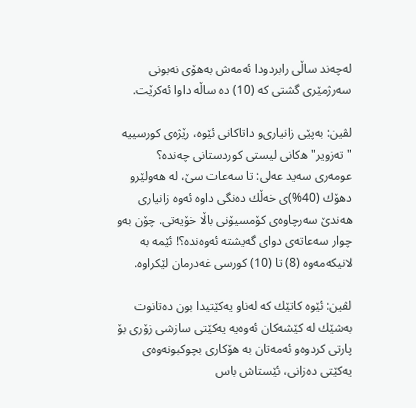له‌چه‌ند ساڵی‌ رابردودا ئه‌مه‌ش به‌هۆی‌ نه‌بونی‌ سه‌رژمێری‌ گشتی‌ كه‌ (10) ده‌ ساڵه‌ داوا ئه‌كرێت.

لڤین: به‌پێی‌ زانیاری‌‌و داتاكانی‌ ئێوه‌، رێژه‌ی كورسییه‌ "ته‌زویر"ه‌كانی‌ لیستی‌ كوردستانی‌ چه‌نده‌؟
عومه‌ری‌ سه‌ید عه‌لی: تا سه‌عات سێ‌، له‌ هه‌ولێر‌و دهۆك (40%)ی‌ خه‌ڵك ده‌نگی‌ داوه‌ ئه‌وه‌ زانیاری هه‌ندێ سه‌رچاوه‌ی کۆمسیۆنی باڵا خۆیه‌تی. چۆن به‌و چوار سه‌عاته‌ی‌ دوای‌ گه‌یشته‌ ئه‌وه‌نده‌؟! ئێمه‌ به‌ لانیكه‌مه‌وه‌ (8) تا (10) كورسی غه‌درمان لێكراوه‌.

لڤین: ئێوه‌ كاتێك كه‌ له‌ناو یه‌كێتیدا بون ده‌تانوت به‌شێك له‌ كێشه‌كان ئه‌وه‌یه‌ یه‌كێتی‌ سازشی‌ زۆری‌ بۆ پارتی‌ كردوه‌‌و ئه‌مه‌تان به‌ هۆكاری‌ بچوكبونه‌وه‌ی‌ یه‌كێتی‌ ده‌زانی‌، ئێستاش باس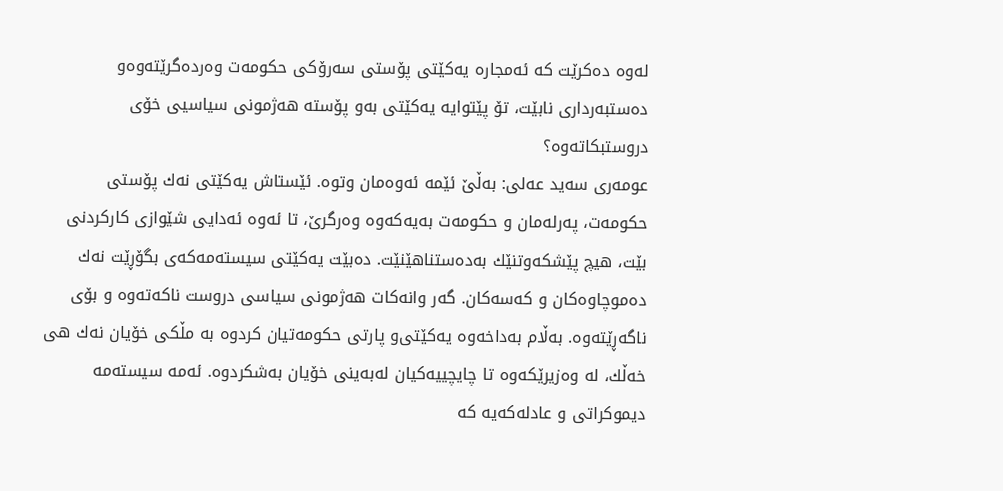له‌وه‌ ده‌كرێت كه‌ ئه‌مجاره‌ یه‌كێتی‌ پۆستی‌ سه‌رۆكی‌ حكومه‌ت وه‌رده‌گرێته‌وه‌‌و ده‌ستبه‌رداری‌ نابێت، تۆ پێتوایه‌ یه‌كێتی‌ به‌و پۆسته‌ هه‌ژمونی‌ سیاسیی خۆی‌ دروستبكاته‌وه‌؟
عومه‌ری‌ سه‌ید عه‌لی: به‌ڵێ‌ ئێمه‌ ئه‌وه‌مان وتوه‌. ئێستاش یه‌كێتی نه‌ك پۆستی‌ حكومه‌ت، په‌رله‌مان و حكومه‌ت به‌یه‌كه‌وه‌ وه‌رگرێ‌، تا ئه‌وه‌ ئه‌دایی‌ شێوازی‌ كاركردنی‌ بێت، هیچ پێشكه‌وتنێك به‌ده‌ستناهێنێت. ده‌بێت یه‌كێتی‌ سیسته‌مه‌كه‌ی‌ بگۆڕێت نه‌ك ده‌موچاوه‌كان و كه‌سه‌كان. گه‌ر وانه‌كات هه‌ژمونی‌ سیاسی‌ دروست ناكه‌ته‌وه‌ و بۆی‌ ناگه‌ڕێته‌وه‌. به‌ڵام به‌داخه‌وه‌ یه‌كێتی‌‌و پارتی‌ حكومه‌تیان كردوه‌ به‌ مڵكی‌ خۆیان نه‌ك هی‌ خه‌ڵك، له‌ وه‌زیرێكه‌وه‌ تا چایچییه‌كیان له‌به‌ینی‌ خۆیان به‌شكردوه‌. ئه‌مه‌ سیسته‌مه‌ دیموكراتی و عادله‌كه‌یه‌ كه‌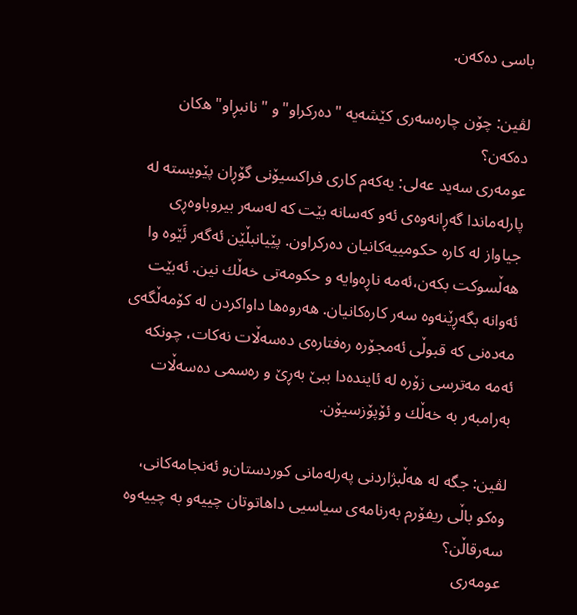باسی‌ ده‌كه‌ن.

لڤین: چۆن چاره‌سه‌ری‌ كێشه‌یه‌ "ده‌ركراو"و "نانبڕاو"ه‌كان ده‌كه‌ن؟
عومه‌ری‌ سه‌ید عه‌لی: یه‌كه‌م كاری‌ فراكسیۆنی‌ گۆڕان پێویسته‌ له‌ پارله‌ماندا گه‌ڕانه‌وه‌ی‌ ئه‌و كه‌سانه‌ بێت كه‌ له‌سه‌ر بیروباوه‌ڕی‌ جیاواز له‌ كاره‌ حكومییه‌كانیان ده‌ركراون. پێیانبڵێن ئه‌گه‌ر ئَێوه‌ وا هه‌ڵسوكت بكه‌ن،ئه‌مه‌ ناڕه‌وایه‌ و حكومه‌تی‌ خه‌ڵك نین. ئه‌بێت ئه‌وانه‌ بگه‌ڕێنه‌وه‌ سه‌ر كاره‌كانیان. هه‌روه‌ها داواكردن له‌ كۆمه‌ڵگه‌ی‌ مه‌ده‌نی‌ كه‌ قبوڵی‌ ئه‌مجۆره‌ ره‌فتاره‌ی‌ ده‌سه‌ڵات نه‌كات، چونكه‌ ئه‌مه‌ مه‌ترسی‌ زۆره‌ له‌ ئاینده‌دا ببێ به‌ڕێ‌ و ره‌سمی‌ ده‌سه‌ڵات به‌رامبه‌ر به‌ خه‌ڵك و ئۆپۆزسیۆن.

لڤین: جگه‌ له‌ هه‌ڵبژاردنی‌ په‌رله‌مانی‌ كوردستان‌و ئه‌نجامه‌كانی‌، وه‌كو باڵی‌ ریفۆرم به‌رنامه‌ی‌ سیاسیی داهاتوتان چییه‌‌و به‌ چییه‌وه‌ سه‌رقاڵن؟
عومه‌ری‌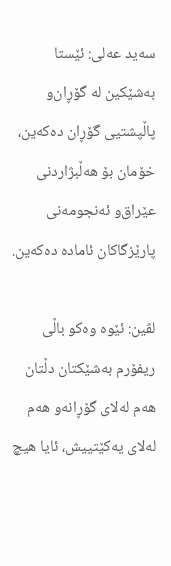سه‌ید عه‌لی: ئێستا به‌شێكین له‌ گۆڕان‌و پاڵپشتیی‌ گۆڕان ده‌كه‌ین، خۆمان بۆ هه‌ڵبژاردنی‌ عێراق‌و ئه‌نجومه‌نی‌ پارێزگاكان ئاماده‌ ده‌كه‌ین.

لڤین: ئێوه‌ وه‌كو باڵی‌ ریفۆرم به‌شێكتان دڵتان هه‌م له‌لای‌ گۆڕانه‌‌و هه‌م له‌لای‌ یه‌كێتییش، ئایا هیچ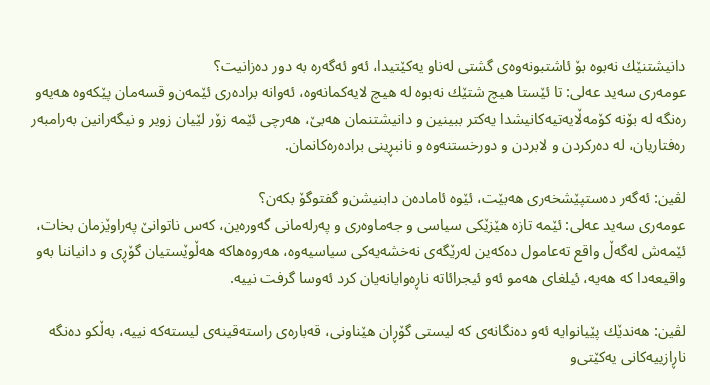دانیشتنێك نه‌بوه‌ بۆ ئاشتبونه‌وه‌ی‌ گشتی‌ له‌ناو یه‌كێتیدا، ئه‌و ئه‌گه‌ره‌ به‌ دور ده‌زانیت؟
عومه‌ری‌ سه‌ید عه‌لی: تا ئێستا هیچ شتێك نه‌بوه‌ له‌ هیچ لایه‌كمانه‌وه‌، ئه‌وانه‌ براده‌ری‌ ئێمه‌ن‌و قسه‌مان پێكه‌وه‌ هه‌یه‌‌و ره‌نگه‌ له‌ بۆنه‌ كۆمه‌ڵایه‌تیه‌كانیشدا یه‌كتر ببینین و دانیشتنمان هه‌بێ‌، هه‌رچی‌ ئێمه‌ زۆر لێیان زویر و نیگه‌رانین به‌رامبه‌ر ره‌فتاریان، له‌ ده‌ركردن و لابردن و دورخستنه‌وه‌ و نانبڕینی‌ براده‌ره‌كانمان.

لڤین: ئه‌گه‌ر ده‌ستپێشخه‌ری‌ هه‌بێت، ئێوه‌ ئاماده‌ن دابنیشن‌و گفتوگۆ بكه‌ن؟
عومه‌ری‌ سه‌ید عه‌لی: ئێمه‌ تازه‌ هێزێكی‌ سیاسی‌ و جه‌ماوه‌ری‌ و په‌رله‌مانی‌ گه‌وره‌ین، كه‌س ناتوانێ‌ په‌راوێزمان بخات، ئێمه‌ش له‌گه‌ڵ واقع ته‌عامول ده‌كه‌ین له‌رێگه‌ی‌ نه‌خشه‌یه‌كی‌ سیاسیه‌وه‌، هه‌روه‌هاكه‌ هه‌ڵوێستیان گۆڕی‌ و دانیاننا به‌و واقیعه‌دا كه‌ هه‌یه‌، ئیلغای‌ هه‌مو ئه‌و ئیجرائاته‌ ناڕه‌وایانه‌یان كرد ئه‌وسا گرفت نییه‌.

لڤین: هه‌ندێك پێیانوایه‌ ئه‌و ده‌نگانه‌ی‌ كه‌ لیستی‌ گۆڕان هێناونی‌، قه‌باره‌ی‌ راسته‌قینه‌ی‌ لیسته‌كه‌ نییه‌، به‌ڵكو ده‌نگه‌ ناڕازییه‌كانی‌ یه‌كێتی‌‌و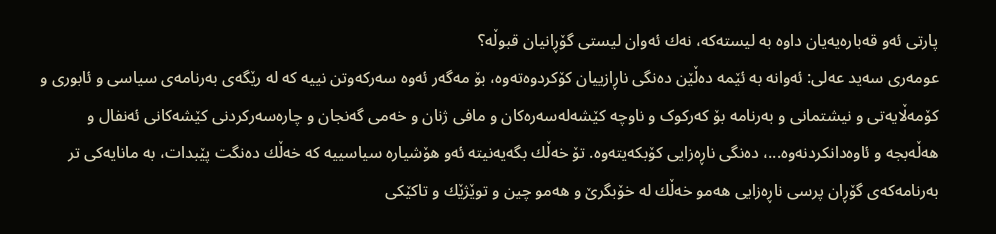پارتی‌ ئه‌و قه‌باره‌یه‌یان داوه‌ به‌ لیسته‌كه‌، نه‌ك ئه‌وان لیستی‌ گۆڕانیان قبوڵه‌؟
عومه‌ری‌ سه‌ید عه‌لی: ئه‌وانه‌ به‌ ئێمه‌ ده‌ڵێن ده‌نگی‌ ناڕازییان كۆكردوه‌ته‌وه‌، بۆ مه‌گه‌ر ئه‌وه‌ سه‌ركه‌وتن نییه‌ كه‌ له‌ رێگه‌ی‌ به‌رنامه‌ی سیاسی‌ و ئابوری‌ و كۆمه‌ڵایه‌تی‌ و نیشتمانی‌ و به‌رنامه‌ بۆ که‌رکوک و ناوچه‌ کێشه‌له‌سه‌ره‌کان و مافی‌ ژنان و خه‌می‌ گه‌نجان و چاره‌سه‌ركردنی‌ كێشه‌كانی‌ ئه‌نفال و هه‌ڵه‌بجه‌ و ئاوه‌دانكردنه‌وه‌...، ده‌نگی‌ ناڕه‌زایی كۆبكه‌یته‌وه‌. تۆ خه‌ڵك بگه‌یه‌نیته‌ ئه‌و هۆشیاره‌ سیاسییه‌ كه‌ خه‌ڵك ده‌نگت پێبدات، به‌ مانایه‌كی‌ تر به‌رنامه‌كه‌ی‌ گۆڕان پرسی‌ ناڕه‌زایی‌ هه‌مو خه‌ڵك له‌ خۆبگرێ‌ و هه‌مو چین و توێژێك و تاكێکی‌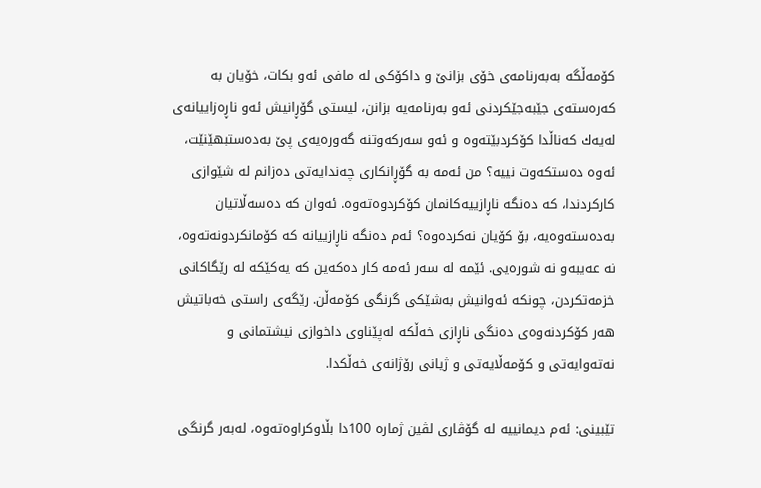كۆمه‌ڵگه‌ به‌به‌رنامه‌ی‌ خۆی‌ بزانێ‌ و داكۆكی‌ له‌ مافی‌ ئه‌و بكات، خۆیان به‌ كه‌ره‌سته‌ی‌ جێبه‌جێكردنی‌ ئه‌و به‌رنامه‌یه‌ بزانن، لیستی‌ گۆڕانیش ئه‌و ناڕه‌زاییانه‌ی‌ له‌یه‌ك كه‌ناڵدا كۆكردبێته‌وه‌ و ئه‌و سه‌ركه‌وتنه‌ گه‌وره‌یه‌ی‌ پێ به‌ده‌ستبهێنێت، ئه‌وه‌ ده‌ستكه‌وت نییه‌؟ من ئه‌مه‌ به‌ گۆڕانكاری‌ چه‌ندایه‌تی‌ ده‌زانم له‌ شێوازی‌ كاركردندا، كه‌ ده‌نگه‌ ناڕازییه‌كانمان كۆكردوه‌ته‌وه‌. ئه‌وان كه‌ ده‌سه‌ڵاتیان به‌ده‌سته‌وه‌یه‌، بۆ كۆیان نه‌كرده‌وه‌؟ ئه‌م ده‌نگه‌ ناڕازییانه‌ كه‌ كۆمانكردونه‌ته‌وه‌، نه‌ عه‌یبه‌‌و نه‌ شوره‌یی‌. ئێمه‌ له‌ سه‌ر ئه‌مه‌ كار ده‌كه‌ین که‌ یه‌کێکه‌ له‌ رێگاکانی خزمه‌تکردن، چونکه‌ ئه‌وانیش به‌شێکی گرنگی کۆمه‌ڵن. رێگه‌ی‌ راستی‌ خه‌باتیش هه‌ر كۆكردنه‌وه‌ی‌ ده‌نگی‌ ناڕازی‌ خه‌ڵكه‌ له‌پێناوی‌ داخوازی‌ نیشتمانی‌ و نه‌ته‌وایه‌تی‌ و كۆمه‌ڵایه‌تی‌ و ژیانی رۆژانه‌ی‌ خه‌ڵكدا.

تێبینی: ئه‌م دیمانییه‌ له‌ گۆڤاری لڤین ژماره‌ 100دا بڵاوکراوه‌ته‌وه‌، له‌به‌ر گرنگی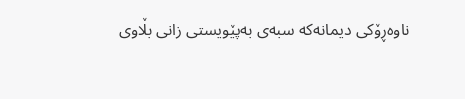ناوه‌ڕۆکی دیمانه‌که‌ سبه‌ی به‌پێویستی زانی بڵاوی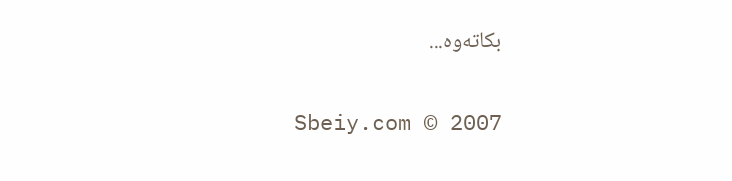بکاته‌وه‌...

Sbeiy.com © 2007